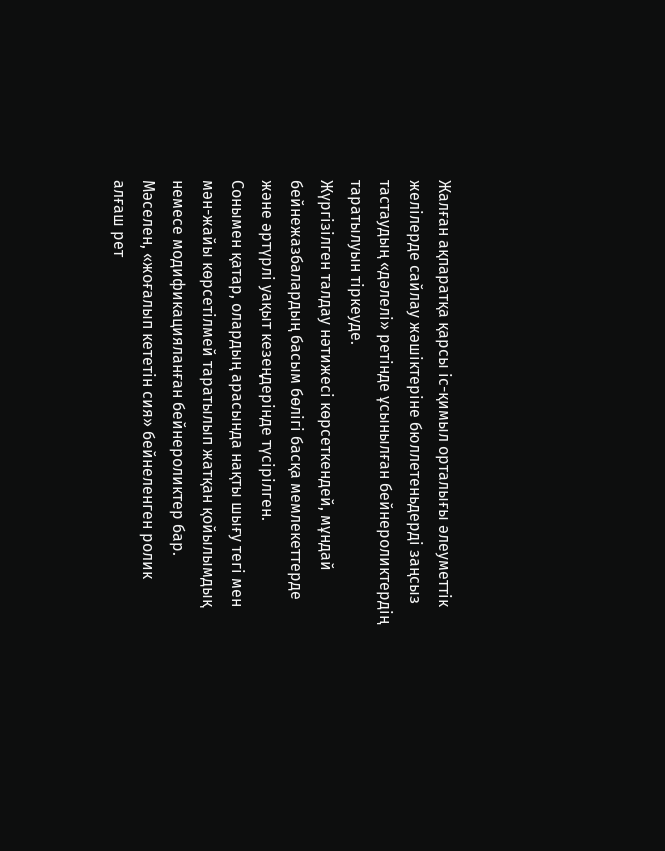Жалған ақпаратқа қарсы іс-қимыл орталығы әлеуметтік желілерде сайлау жәшіктеріне бюллетеньдерді заңсыз тастаудың «дәлелі» ретінде ұсынылған бейнероликтердің таратылуын тіркеуде.
Жүргізілген талдау нәтижесі көрсеткендей, мұндай бейнежазбалардың басым бөлігі басқа мемлекеттерде және әртүрлі уақыт кезеңдерінде түсірілген.
Сонымен қатар, олардың арасында нақты шығу тегі мен мән-жайы көрсетілмей таратылып жатқан қойылымдық немесе модификацияланған бейнероликтер бар.
Мәселен, «жоғалып кететін сия» бейнеленген ролик алғаш рет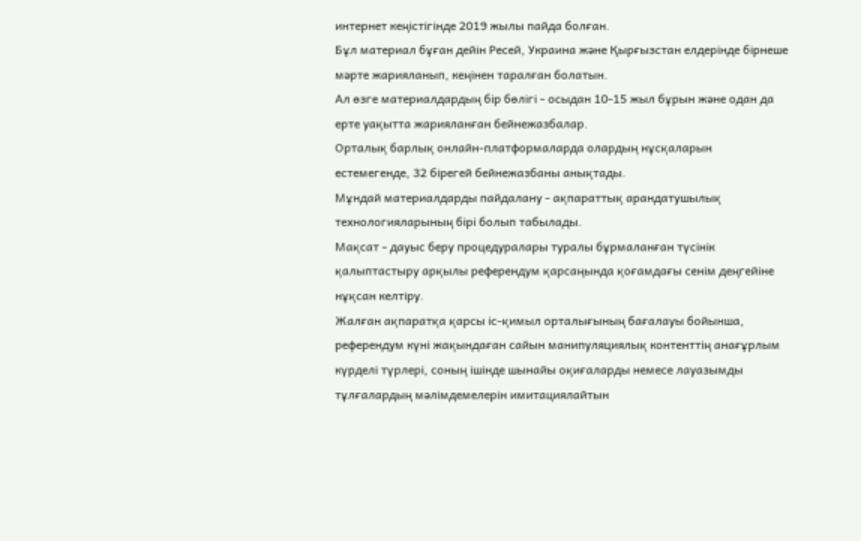интернет кеңістігінде 2019 жылы пайда болған.
Бұл материал бұған дейін Ресей, Украина және Қырғызстан елдерінде бірнеше мәрте жарияланып, кеңінен таралған болатын.
Ал өзге материалдардың бір бөлігі - осыдан 10-15 жыл бұрын және одан да ерте уақытта жарияланған бейнежазбалар.
Орталық барлық онлайн-платформаларда олардың нұсқаларын естемегенде, 32 бірегей бейнежазбаны анықтады.
Мұндай материалдарды пайдалану - ақпараттық арандатушылық технологияларының бірі болып табылады.
Мақсат - дауыс беру процедуралары туралы бұрмаланған түсінік қалыптастыру арқылы референдум қарсаңында қоғамдағы сенім деңгейіне нұқсан келтіру.
Жалған ақпаратқа қарсы іс-қимыл орталығының бағалауы бойынша, референдум күні жақындаған сайын манипуляциялық контенттің анағұрлым күрделі түрлері, соның ішінде шынайы оқиғаларды немесе лауазымды тұлғалардың мәлімдемелерін имитациялайтын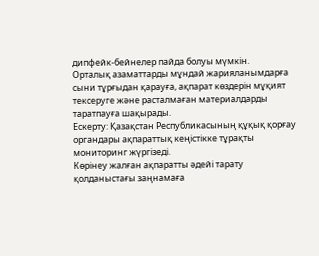дипфейк-бейнелер пайда болуы мүмкін.
Орталық азаматтарды мұндай жарияланымдарға сыни тұрғыдан қарауға, ақпарат көздерін мұқият тексеруге және расталмаған материалдарды таратпауға шақырады.
Ескерту: Қазақстан Республикасының құқық қорғау органдары ақпараттық кеңістікке тұрақты мониторинг жүргізеді.
Көрінеу жалған ақпаратты әдейі тарату қолданыстағы заңнамаға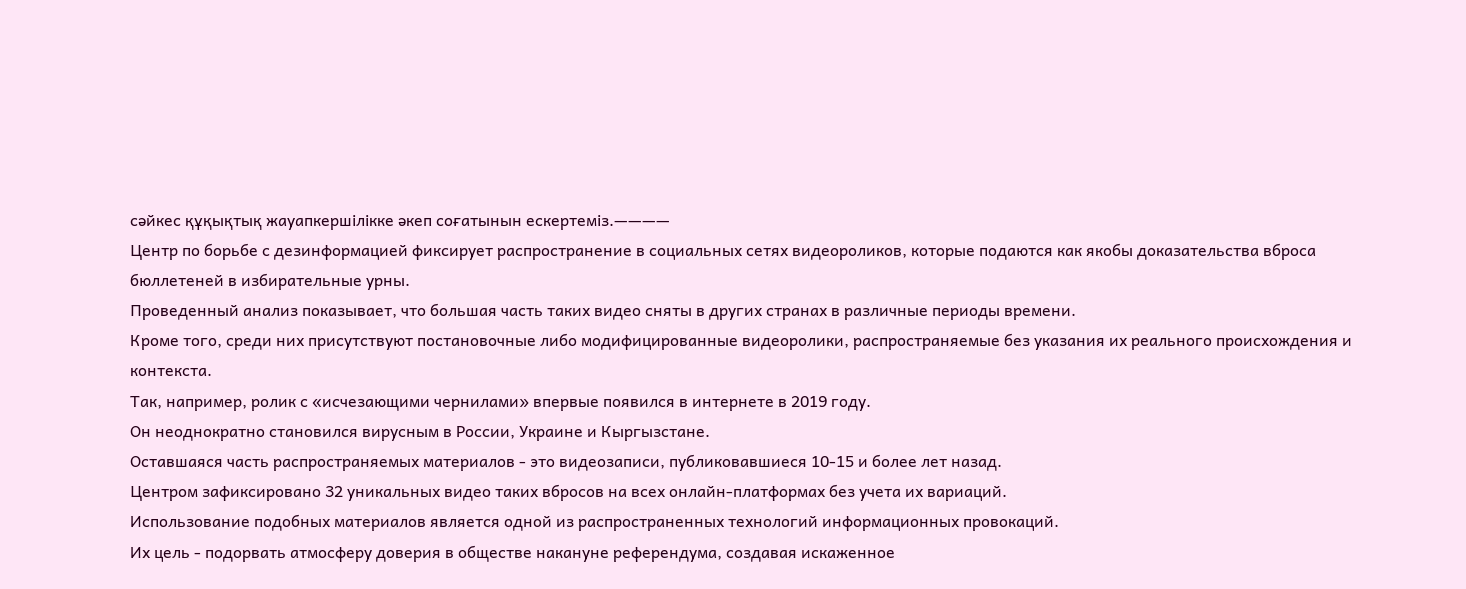сәйкес құқықтық жауапкершілікке әкеп соғатынын ескертеміз.————
Центр по борьбе с дезинформацией фиксирует распространение в социальных сетях видеороликов, которые подаются как якобы доказательства вброса бюллетеней в избирательные урны.
Проведенный анализ показывает, что большая часть таких видео сняты в других странах в различные периоды времени.
Кроме того, среди них присутствуют постановочные либо модифицированные видеоролики, распространяемые без указания их реального происхождения и контекста.
Так, например, ролик с «исчезающими чернилами» впервые появился в интернете в 2019 году.
Он неоднократно становился вирусным в России, Украине и Кыргызстане.
Оставшаяся часть распространяемых материалов - это видеозаписи, публиковавшиеся 10-15 и более лет назад.
Центром зафиксировано 32 уникальных видео таких вбросов на всех онлайн-платформах без учета их вариаций.
Использование подобных материалов является одной из распространенных технологий информационных провокаций.
Их цель - подорвать атмосферу доверия в обществе накануне референдума, создавая искаженное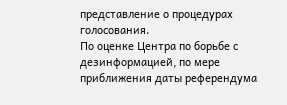представление о процедурах голосования.
По оценке Центра по борьбе с дезинформацией, по мере приближения даты референдума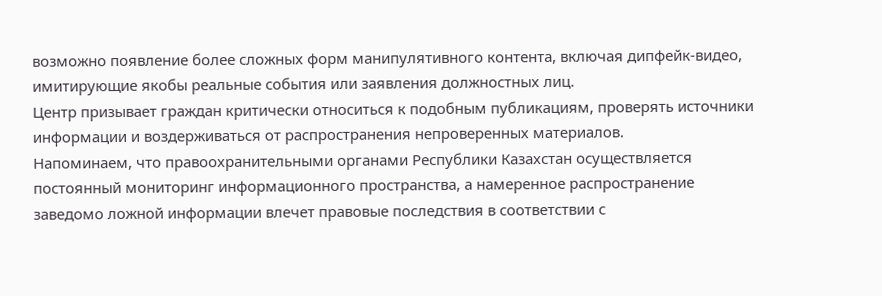возможно появление более сложных форм манипулятивного контента, включая дипфейк-видео, имитирующие якобы реальные события или заявления должностных лиц.
Центр призывает граждан критически относиться к подобным публикациям, проверять источники информации и воздерживаться от распространения непроверенных материалов.
Напоминаем, что правоохранительными органами Республики Казахстан осуществляется постоянный мониторинг информационного пространства, а намеренное распространение заведомо ложной информации влечет правовые последствия в соответствии с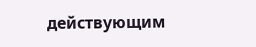действующим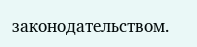законодательством.